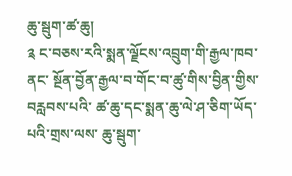ཆུ་སྦུག་ཚ་ཆུ།
༉ ང་བཅས་རའི་སྨན་ལྗོངས་འབྲུག་གི་རྒྱལ་ཁབ་ནང་ སྔོན་བྱོན་རྒྱལ་བ་གོང་བ་ཚུ་གིས་བྱིན་གྱིས་བརླབས་པའི་ ཚ་ཆུ་དང་སྨན་ཆུ་ལེ་ཤ་ཅིག་ཡོད་པའི་གྲས་ལས་ ཆུ་སྦུག་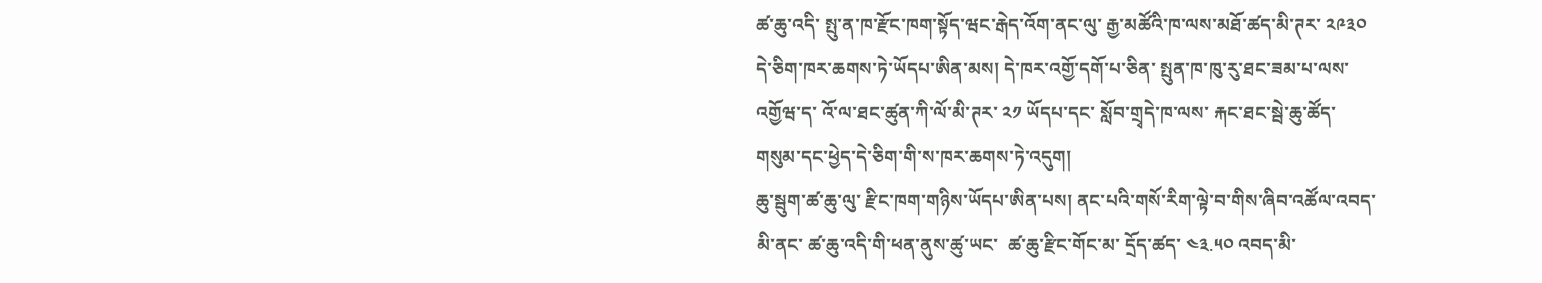ཚ་ཆུ་འདི་ སྤུ་ན་ཁ་རྫོང་ཁག་སྟོད་ཝང་རྒེད་འོག་ནང་ལུ་ རྒྱ་མཚོའི་ཁ་ལས་མཐོ་ཚད་མི་ཊར་ ༢༩༣༠ དེ་ཅིག་ཁར་ཆགས་ཏེ་ཡོདཔ་ཨིན་མས། དེ་ཁར་འགྱོ་དགོ་པ་ཅིན་ སྤུན་ཁ་ཁུ་རུ་ཐང་ཟམ་པ་ལས་འགྱོཝ་ད་ འོ་ལ་ཐང་ཚུན་ཀི་ལོ་མི་ཊར་ ༢༡ ཡོདཔ་དང་ སློབ་གྲྭདེ་ཁ་ལས་ རྐང་ཐང་སྦེ་ཆུ་ཚོད་གསུམ་དང་ཕྱེད་དེ་ཅིག་གི་ས་ཁར་ཆགས་ཏེ་འདུག།
ཆུ་སྦུག་ཚ་ཆུ་ལུ་ རྫིང་ཁག་གཉིས་ཡོདཔ་ཨིན་པས། ནང་པའི་གསོ་རིག་ལྟེ་བ་གིས་ཞིབ་འཚོལ་འབད་མི་ནང་ ཚ་ཆུ་འདི་གི་ཕན་ནུས་ཚུ་ཡང་  ཚ་ཆུ་རྫིང་གོང་མ་ དྲོད་ཚད་ ༤༣.༥༠ འབད་མི་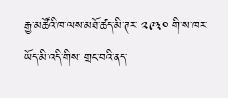རྒྱ་མཚོའི་ཁ་ལས་མཐོ་ཚད་མི་ཊར་ ༢༩༣༠ གི་ས་ཁར་ཡོད་མི་འདི་གིས་ གྲང་བའི་ནད་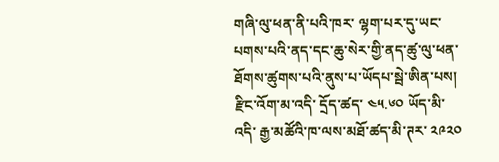གཞི་ལུ་ཕན་ནི་པའི་ཁར་ ལྷག་པར་དུ་ཡང་ པགས་པའི་ནད་དང་ཆུ་སེར་གྱི་ནད་ཚུ་ལུ་ཕན་ཐོགས་ཚུགས་པའི་ནུས་པ་ཡོདཔ་སྦེ་ཨིན་པས། རྫིང་འོག་མ་འདི་ དྲོད་ཚད་ ༤༥.༦༠ ཡོད་མི་འདི་ རྒྱ་མཚོའི་ཁ་ལས་མཐོ་ཚད་མི་ཊར་ ༢༩༢༠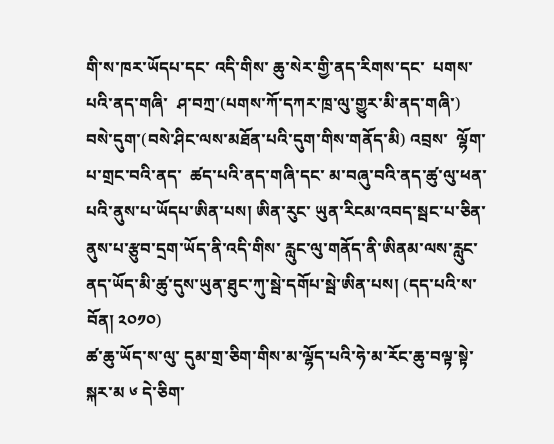གི་ས་ཁར་ཡོདཔ་དང་ འདི་གིས་ ཆུ་སེར་གྱི་ནད་རིགས་དང་  པགས་པའི་ནད་གཞི་  ཤ་བཀྲ་(པགས་ཀོ་དཀར་ཁྲ་ལུ་གྱུར་མི་ནད་གཞི་) བསེ་དུག་(བསེ་ཤིང་ལས་མཐོན་པའི་དུག་གིས་གནོད་མི) འབྲས་  ལྷོག་པ་གྲང་བའི་ནད་  ཚད་པའི་ནད་གཞི་དང་ མ་བཞུ་བའི་ནད་ཚུ་ལུ་ཕན་པའི་ནུས་པ་ཡོདཔ་ཨིན་པས། ཨིན་རུང་ ཡུན་རིངམ་འབད་སྦང་པ་ཅིན་ ནུས་པ་རྩུབ་དྲག་ཡོད་ནི་འདི་གིས་ རླུང་ལུ་གནོད་ནི་ཨིནམ་ལས་རླུང་ནད་ཡོད་མི་ཚུ་དུས་ཡུན་ཐུང་ཀུ་སྦེ་དགོཔ་སྦེ་ཨིན་པས། (དད་པའི་ས་བོན། ༢༠༡༠)
ཚ་ཆུ་ཡོད་ས་ལུ་ དུམ་གྲ་ཅིག་གིས་མ་ལྷོད་པའི་ཧེ་མ་རོང་ཆུ་བལྟ་སྟེ་སྐར་མ ༦ དེ་ཅིག་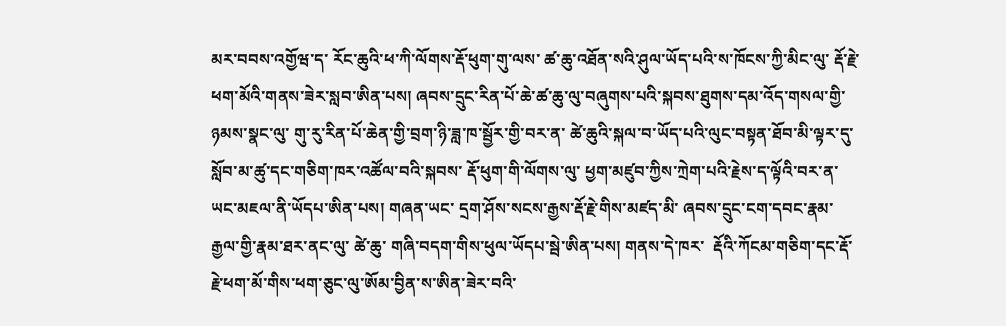མར་བབས་འགྱོཝ་ད་ རོང་ཆུའི་ཕ་ཀི་ལོགས་རྡོ་ཕུག་གུ་ལས་ ཚ་ཆུ་འཐོན་སའི་ཤུལ་ཡོད་པའི་ས་ཁོངས་ཀྱི་མིང་ལུ་ རྡོ་རྗེ་ཕག་མོའི་གནས་ཟེར་སླབ་ཨིན་པས། ཞབས་དྲུང་རིན་པོ་ཆེ་ཚ་ཆུ་ལུ་བཞུགས་པའི་སྐབས་ཐུགས་དམ་འོད་གསལ་གྱི་ཉམས་སྣང་ལུ་ གུ་རུ་རིན་པོ་ཆེན་གྱི་བྲག་ཉི་ཟླ་ཁ་སྦྱོར་གྱི་བར་ན་ ཚེ་ཆུའི་སྐལ་བ་ཡོད་པའི་ལུང་བསྟན་ཐོབ་མི་ལྟར་དུ་ སློབ་མ་ཚུ་དང་གཅིག་ཁར་འཚོལ་བའི་སྐབས་ རྡོ་ཕུག་གི་ལོགས་ལུ་ ཕྱག་མཛུབ་ཀྱིས་ཀྲེག་པའི་རྗེས་ད་ལྟོའི་བར་ན་ཡང་མཇལ་ནི་ཡོདཔ་ཨིན་པས། གཞན་ཡང་ དྲག་ཤོས་སངས་རྒྱས་རྡོ་རྗེ་གིས་མཛད་མི་ ཞབས་དྲུང་ངག་དབང་རྣམ་རྒྱལ་གྱི་རྣམ་ཐར་ནང་ལུ་ ཚེ་ཆུ་ གཞི་བདག་གིས་ཕུལ་ཡོདཔ་སྦེ་ཨིན་པས། གནས་དེ་ཁར་  རྡོའི་ཀོངམ་གཅིག་དང་རྡོ་རྗེ་ཕག་མོ་གིས་ཕག་ཅུང་ལུ་ཨོམ་བྱིན་ས་ཨིན་ཟེར་བའི་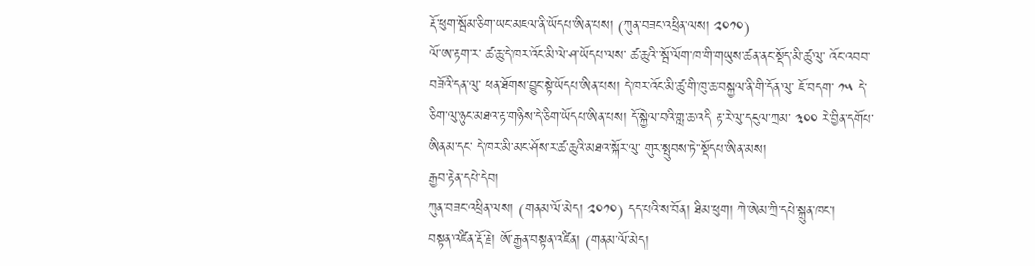རྡོ་ཕུག་སྦོམ་ཅིག་ཡང་མཇལ་ནི་ཡོདཔ་ཨིན་པས། (ཀུན་བཟང་འཕྲིན་ལས། ༢༠༡༠)
ལོ་ཨ་རྟག་ར་ ཚ་ཆུ་དེ་ཁར་འོང་མི་ལེ་ཤ་ཡོདཔ་ལས་ ཚ་ཆུའི་་སྦོ་ལོག་ཁ་གི་གཡུས་ཚན་ནང་སྡོད་མི་ཚུ་ལུ་ འོང་འབབ་བཟོའི་དན་ལུ་ ཕན་ཐོགས་བྱུང་སྟེ་ཡོདཔ་ཨིན་པས། དེ་ཁར་འོང་མི་ཚུ་གི་ཁུ་ཆ་བསྐྱལ་ནི་གི་དོན་ལུ་ ཇོ་བདག་ ༡༥ དེ་ཅིག་ལུ་ཉུང་མཐའ་རྟ་གཉིས་དེ་ཅིག་ཡོདཔ་ཨིན་པས། དོ་སྐྱེལ་བའི་གླ་ཆ་འདི རྟ་རེ་ལུ་དངུལ་ཀྲམ་ ༣༠༠ རེ་བྱིན་དགོཔ་ཨིནམ་དང་ དེ་ཁར་མི་མང་ཤོས་ར་ཚ་ཆུའི་མཐའ་སྐོར་ལུ་ གུར་སྤུབས་ཏེ་་སྡོདཔ་ཨིན་མས།
རྒྱབ་རྟེན་དཔེ་དེབ།
ཀུན་བཟང་འཕྲིན་ལས། (གནམ་ལོ་མེད། ༢༠༡༠) དད་པའི་ས་བོན། ཐིམ་ཕུག། ཀེ་ཨེམ་ཀྲི་དཔེ་སྐྲུན་ཁང་།
བསྟན་འཛིན་རྡོ་རྗེ། ཨོ་རྒྱན་བསྟན་འཛིན། (གནམ་ལོ་མེད།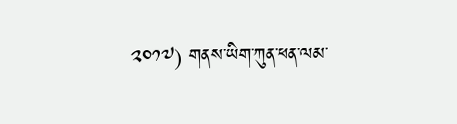༢༠༡༧) གནས་ཡིག་ཀུན་ཕན་ལམ་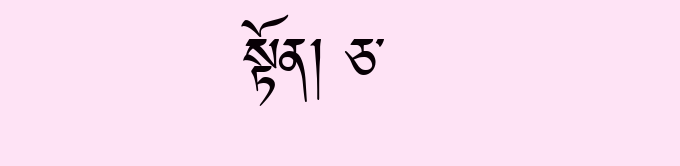སྟོན། ཅ་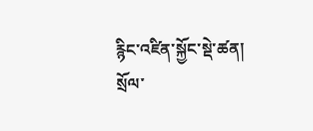རྙིང་འཛིན་སྐྱོང་སྡེ་ཚན།
སྲོལ་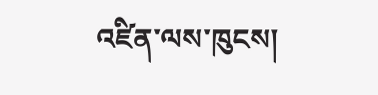འཛིན་ལས་ཁུངས།